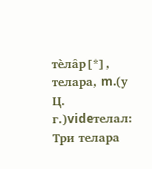тѐла̑р[*], телара, m.(у Ц. г.)videтелал: Три телара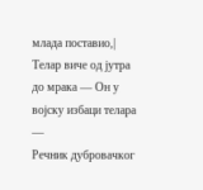млада поставио,| Телар виче од јутра до мрака — Он у војску избаци телара —
Речник дубровачког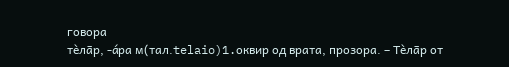говора
тѐла̄р, -а́ра м(тал.telaio)1.оквир од врата, прозора. – Тѐла̄р от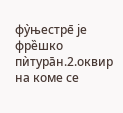фу̀њестре̄ је фре̏шко пѝтура̄н.2.оквир на коме се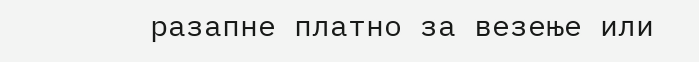разапне платно за везење или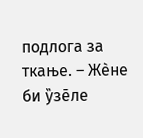подлога за ткање. – Жѐне би у̏зе̄ле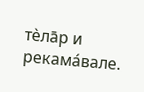тѐла̄р и рекама́вале.